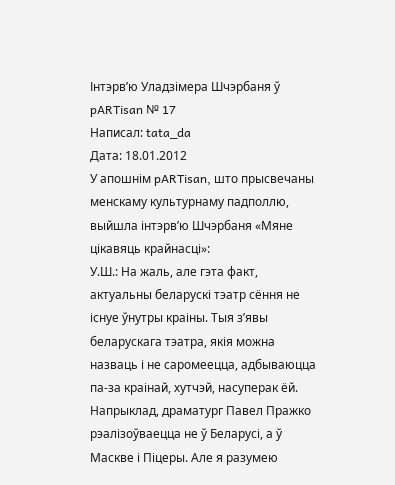Інтэрв’ю Уладзімера Шчэрбаня ў pARTisan № 17
Написал: tata_da
Дата: 18.01.2012
У апошнім pARTisan, што прысвечаны менскаму культурнаму падполлю, выйшла інтэрв’ю Шчэрбаня «Мяне цікавяць крайнасці»:
У.Ш.: На жаль, але гэта факт, актуальны беларускі тэатр сёння не існуе ўнутры краіны. Тыя з’явы беларускага тэатра, якія можна назваць і не саромеецца, адбываюцца па-за краінай, хутчэй, насуперак ёй. Напрыклад, драматург Павел Пражко рэалізоўваецца не ў Беларусі, а ў Маскве і Піцеры. Але я разумею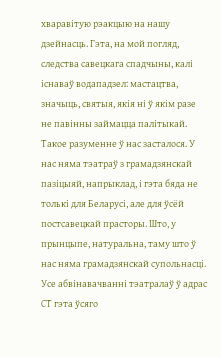хваравітую рэакцыю на нашу дзейнасць. Гэта, на мой погляд, следства савецкага спадчыны, калі існаваў водападзел: мастацтва, значыць, святыя, якія ні ў якім разе не павінны займацца палітыкай. Такое разуменне ў нас засталося. У нас няма тэатраў з грамадзянскай пазіцыяй, напрыклад, і гэта бяда не толькі для Беларусі, але для ўсёй постсавецкай прасторы. Што, у прынцыпе, натуральна, таму што ў нас няма грамадзянскай супольнасці. Усе абвінавачванні тэатралаў ў адрас СТ гэта ўсяго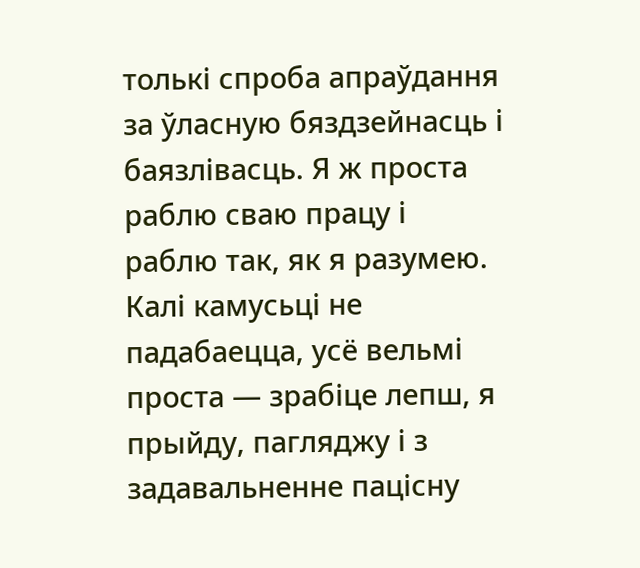толькі спроба апраўдання за ўласную бяздзейнасць і баязлівасць. Я ж проста раблю сваю працу і раблю так, як я разумею. Калі камусьці не падабаецца, усё вельмі проста — зрабіце лепш, я прыйду, пагляджу і з задавальненне пацісну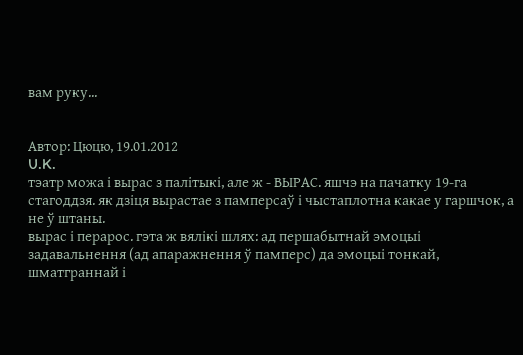вам руку...


Автор: Цюцю, 19.01.2012
U.K.
тэатр можа і вырас з палітыкі, але ж - ВЫРАС. яшчэ на пачатку 19-га стагоддзя. як дзіця вырастае з памперсаў і чыстаплотна какае у гаршчок, а не ў штаны.
вырас і перарос. гэта ж вялікі шлях: ад першабытнай эмоцыі задавальнення (ад апаражнення ў памперс) да эмоцыі тонкай, шматграннай і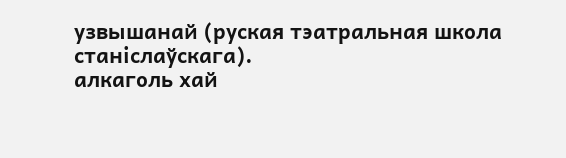узвышанай (руская тэатральная школа станіслаўскага).
алкаголь хай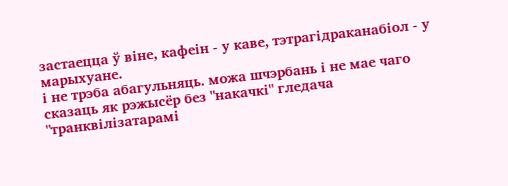застаецца ў віне, кафеін - у каве, тэтрагідраканабіол - у марыхуане.
і не трэба абагульняць. можа шчэрбань і не мае чаго сказаць як рэжысёр без "накачкі" гледача "транквілізатарамі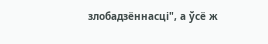злобадзённасці", а ўсё ж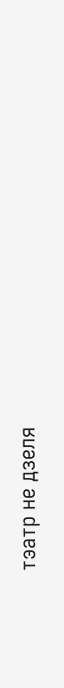тэатр не дзеля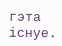гэта існуе.